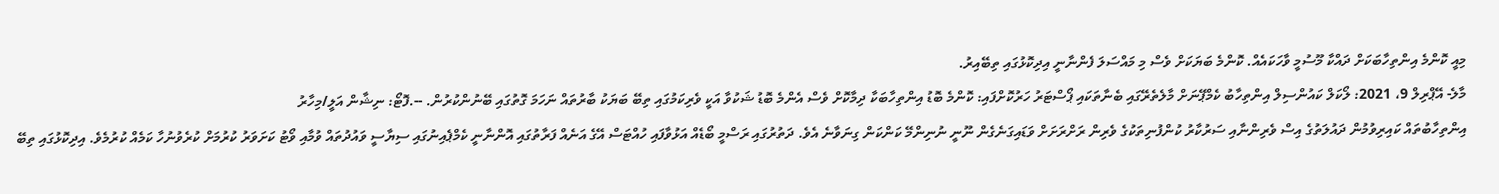މިއީ ކޮންމެ އިންތިހާބަކަށް ދައްކާ މޫސުމީ ވާހަކައެއް. ކޮންމެ ބަޔަކަށް ވެސް މި މައްސަލަ ފެންނާނީ އިދިކޮޅުގައި ތިބޭއިރު.
މާލެ- އޭޕްރިލް 9، 2021: ލޯކަލް ކައުންސިލް އިންތިހާބު ކެމްޕޭނަށް މާލެތެރޭގައި ބެނާތަކައި ޕޯސްޓަރު ހަރުކޮށްފައި: ކޮންމެ ބޮޑު އިންތިހާބަކާ ދިމާކޮށް ވެސް އެންމެ ބޮޑު ޝަކުވާ އަކީ ވެރިކަމުގައި ތިބޭ ބަޔަކު ބާރުތައް ނަހަމަ ގޮތުގައި ބޭނުންކުރުން. --.ފޮޓޯ: ނިޝާން އަލީ/މިހާރު
އިންތިހާބުތައް ކައިރިވުމުން ދައުލަތުގެ އިސް ވެރިންނާއި ސަރުކާރު ކުންފުނިތަކުގެ ވެރިން ރަށްރަށަށް ވަޑައިގަނެގެން ނޫނީ ނުނިންމޭ ކަންކަން ގިނަވާނެ އެވެ. ދަތުރުގައި ރަސްމީ ބޯޑެއް އަޅުވާފައި ހުއްޓަސް އޭގެ އަނެއް ފަރާތުގައި އޮންނާނީ ކެމްޕެއިނުގައި ސިޔާސީ ވައުދުތައް ވުމާއި ވޯޓު ކަށަވަރު ކުރުމަށް ކުރެވުނުހާ ކަމެއް ކުރުމެވެ. އިދިކޮޅުގައި ތިބޭ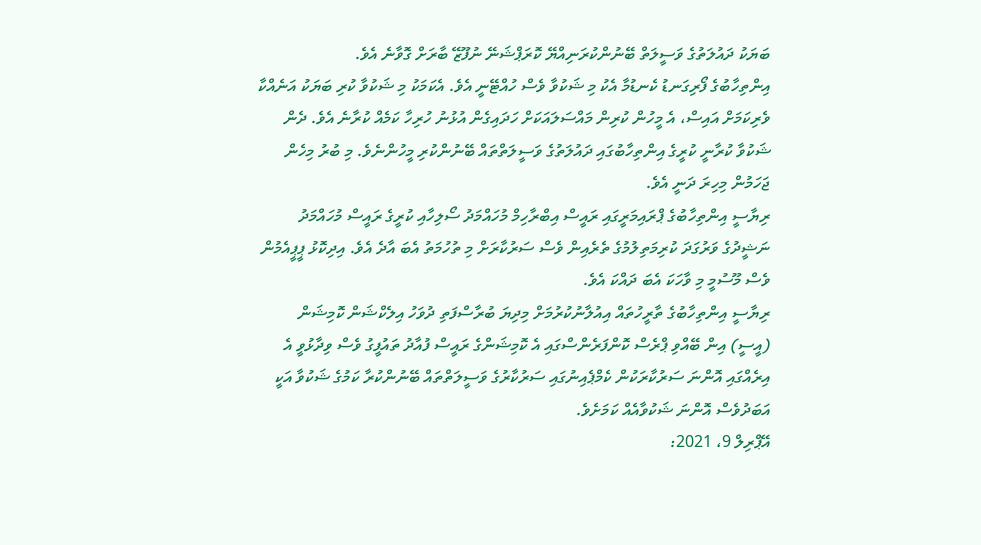ބަޔަކު ދައުލަތުގެ ވަސީލަތް ބޭނުންކުރަނިއްޔޭ ކޮރަޕްޝަނޭ ނުފޫޒޭ ބާރަށް ގޮވާނެ އެވެ.
އިންތިހާބުގެ ފޯރިގަނޑު ކެނޑުމާ އެކު މި ޝަކުވާ ވެސް ހުއްޓޭނީ އެވެ. އެކަމަކު މި ޝަކުވާ ކުރި ބަޔަކު އަނެއްކާ ވެރިކަމަށް އައިސް، އެ މީހުން ކުރިން މައްސަލައަކަށް ހަދައިގެން އުޅުނު ހުރިހާ ކަމެއް ކުރާނެ އެވެ. ދެން ޝަކުވާ ކުރާނީ ކުރީގެ އިންތިހާބުގައި ދައުލަތުގެ ވަސީލަތްތައް ބޭނުންކުރި މީހުންނެވެ. މި ބުރު މިހެން ޖަހަމުން މިހިރަ ދަނީ އެވެ.
ރިޔާސީ އިންތިހާބުގެ ޕްރައިމަރީގައި ރައީސް އިބްރާހިމް މުހައްމަދު ސޯލިހާއި ކުރީގެ ރައީސް މުހައްމަދު ނަޝީދުގެ ވަރުގަދަ ކުރިމަތިލުމުގެ ތެރެއިން ވެސް ސަރުކާރަށް މި ތުހުމަތު އެބަ އާދެ އެވެ. އިދިކޮޅު ޕީޕީއެމުން ވެސް މޫސުމީ މި ވާހަކަ އެބަ ދައްކަ އެވެ.
ރިޔާސީ އިންތިހާބުގެ ތާރީހުތައް އިއުލާނުކުރުމަށް މިދިޔަ ބުރާސްފަތި ދުވަހު އިލެކްޝަން ކޮމިޝަން (އީސީ) އިން ބޭއްވި ޕްރެސް ކޮންފަރެންސްގައި އެ ކޮމިޝަންގެ ރައީސް ފުއާދު ތައުފީގު ވެސް ވިދާޅުވީ އެ އިރެއްގައި އޮންނަ ސަރުކާރަކުން ކެމްޕެއިނުގައި ސަރުކާރުގެ ވަސީލަތްތައް ބޭނުންކުރާ ކަމުގެ ޝަކުވާ އަކީ އަބަދުވެސް އޮންނަ ޝަކުވާއެއް ކަމަށެވެ.
އޭޕްރިލް 9، 2021: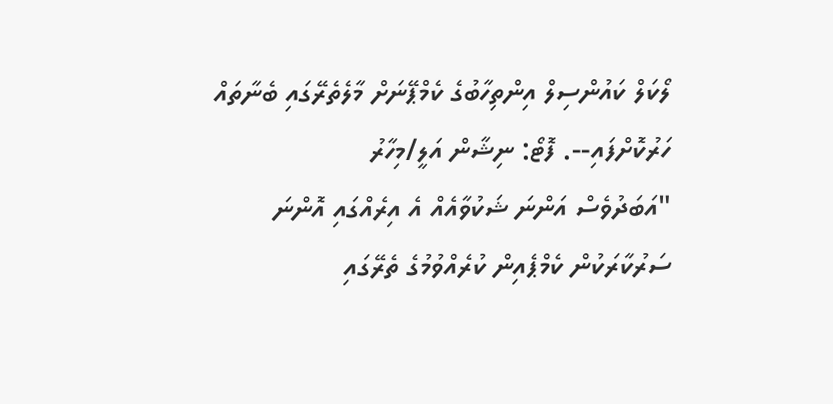ލޯކަލް ކައުންސިލް އިންތިހާބުގެ ކެމްޕޭނަށް މާލެތެރޭގައި ބެނާތައް ހަރުކޮށްފައި--. ފޮޓޯ: ނިޝާން އަލީ/މިހާރު
"އަބަދުވެސް އަންނަ ޝަކުވާއެއް އެ އިރެއްގައި އޮންނަ ސަރުކާރަކުން ކެމްޕެއިން ކުރެއްވުމުގެ ތެރޭގައި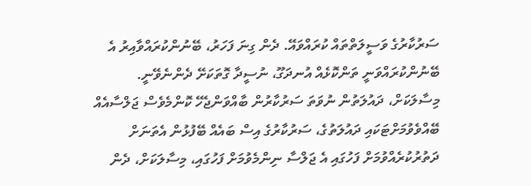ސަރުކާރުގެ ވަސީލަތްތައް ކުރައްވައޭ. ދެން ގިނަ ފަހަރު، ބޭނުންކުރައްވާއިރު އެ ބޭނުންކުރައްވަނީ ތަންކޮޅެއް އުނދަގޫ، ނުސީދާ ގޮތަކަށޭ ދެންނެވޭނީ. މިސާލަކަށް، ދައުލަތުން ނުވަތަ ސަރުކާރުން ބާއްވަންޖެހޭ ކޮންމެވެސް ޖަލްސާއެއް ބޭއްވެވުމަށްޓަކައި ދައުލަތުގެ، ސަރުކާރުގެ އިސް ބައެއް ބޭފުޅުން އެތަނަށް ދަތުރުކުރެއްވުމަށް ފަހުގައި އެ ޖަލްސާ ނިންމެވުމަށް ފަހުގައި، މިސާލަކަށް، ދެން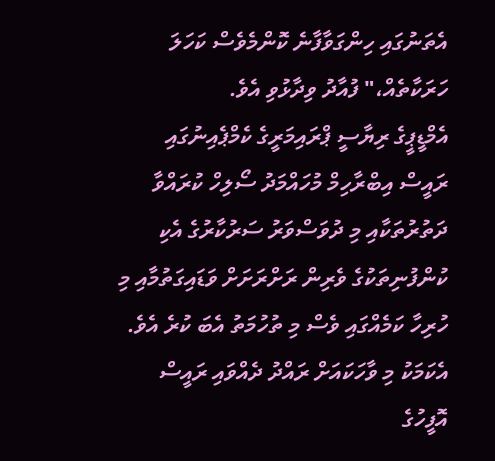އެތަނުގައި ހިންގަވާފާނެ ކޮންމެވެސް ކަހަލަ ހަރަކާތެއް،" ފުއާދު ވިދާޅުވި އެވެ.
އެމްޑީޕީގެ ރިޔާސީ ޕްރައިމަރީގެ ކެމްޕެއިނުގައި ރައީސް އިބްރާހިމް މުހައްމަދު ސޯލިހް ކުރައްވާ ދަތުރުތަކާއި މި ދުވަސްވަރު ސަރުކާރުގެ އެކި ކުންފުނިތަކުގެ ވެރިން ރަށްރަށަށް ވަޑައިގަތުމާއި މި ހުރިހާ ކަމެއްގައި ވެސް މި ތުހުމަތު އެބަ ކުރެ އެވެ. އެކަމަކު މި ވާހަކައަށް ރައްދު ދެއްވައި ރައީސް އޮފީހުގެ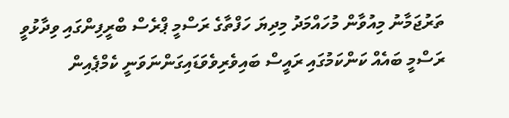ތަރުޖަމާނު މިއުވާން މުހައްމަދު މިދިޔަ ހަފްތާގެ ރަސްމީ ޕްރެސް ބްރީފިންގައި ވިދާޅުވީ ރަސްމީ ބައެއް ކަންކަމުގައި ރައީސް ބައިވެރިވެވަޑައިގަންނަވަނީ ކެމްޕެއިން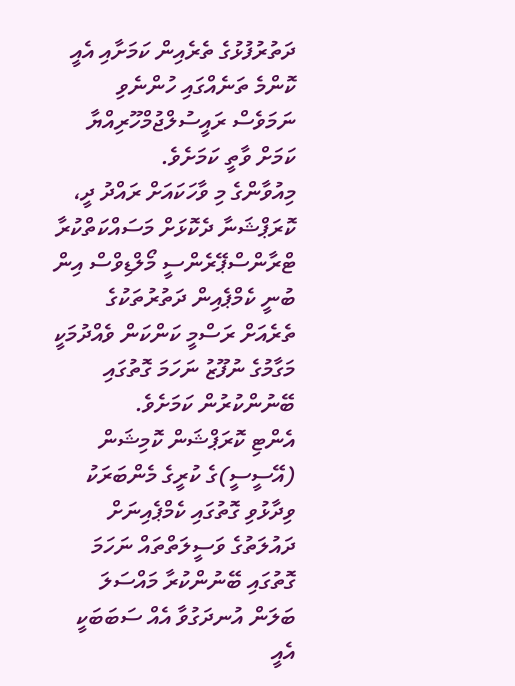ދަތުރުފުޅުގެ ތެރެއިން ކަމަށާއި އެއީ ކޮންމެ ތަނެއްގައި ހުންނެވި ނަމަވެސް ރައީސުލްޖުމްހޫރިއްޔާ ކަމަށް ވާތީ ކަމަށެވެ.
މިއުވާންގެ މި ވާހަކައަށް ރައްދު ދީ، ކޮރަޕްޝަނާ ދެކޮޅަށް މަސައްކަތްކުރާ ޓްރާންސްޕޭރެންސީ މޯލްޑިވްސް އިން ބުނީ ކެމްޕެއިން ދަތުރުތަކުގެ ތެރެއަށް ރަސްމީ ކަންކަން ވެއްދުމަކީ މަގާމުގެ ނުފޫޒު ނަހަމަ ގޮތުގައި ބޭނުންކުރުން ކަމަށެވެ.
އެންޓި ކޮރަޕްޝަން ކޮމިޝަން (އޭސީސީ)ގެ ކުރީގެ މެންބަރަކު ވިދާޅުވި ގޮތުގައި ކެމްޕެއިނަށް ދައުލަތުގެ ވަސީލަތްތައް ނަހަމަ ގޮތުގައި ބޭނުންކުރާ މައްސަލަ ބަލަން އުނދަގުވާ އެއް ސަބަބަކީ އެއީ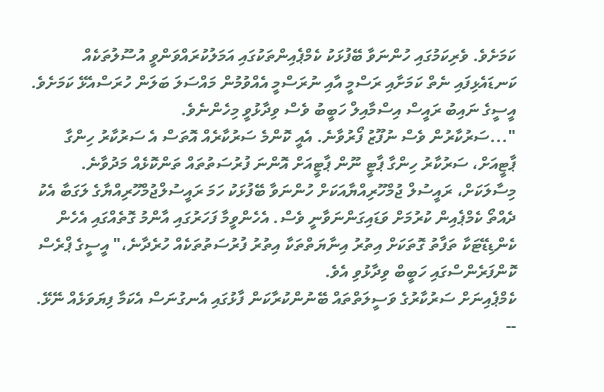ކަމަށެވެ. ވެރިކަމުގައި ހުންނަވާ ބޭފުޅަކު ކެމްޕެއިންތަކުގައި އަމަލުކުރައްވަންވީ އުސޫލުތަކެއް ކަނޑައެޅިފައި ނެތް ކަމަށާއި ރަސްމީ އާއި ނުރަސްމީ އެއްވުމުން މައްސަލަ ބަލަން ހުރަސްއެޅޭ ކަމަށެވެ. އީސީގެ ނައިބު ރައީސް އިސްމާއިލް ހަބީބު ވެސް ވިދާޅުވީ މިހެންނެވެ.
"...ސަރުކާރުން ވެސް ނުފޫޒު ފޯރުވާނެ. އެއީ ކޮންމެ ސަރުކާރެއް އޮތަސް އެ ސަރުކާރު ހިންގާ ޕާޓީއަށް، ސަރުކާރު ހިންގާ ޕާޓީ ނޫން ޕާޓީއަށް އޮންނަ ފުރުސަތުތައް ތަންކޮޅެއް މަދުވާނެ. މިސާލަކަށް، ރައީސުލް ޖުމްހޫރިއްޔާއަކަށް ހުންނަވާ ބޭފުޅަކު ހަމަ ރައީސުލްޖުމްހޫރިއްޔާގެ ލަގަބާ އެކު ދެއްތޯ ކެމްޕެއިން ކުރުމަށް ވަޑައިގަންނަވާނީ ވެސް. އެހެންވީމާ ފަހަރުގައި އާންމު ގޮތެއްގައި އެހެން ކެންޑިޑޭޓަކާ ތަފާތު ގޮތަކަށް އިތުރު އިނާޔަތްތަކާ އިތުރު ފުރުސަތުތަކެއް ހުރެދާނެ،" އީސީގެ ޕްރެސް ކޮންފަރެންސްގައި ހަބީބް ވިދާޅުވި އެވެ.
ކެމްޕެއިނަށް ސަރުކާރުގެ ވަސީލަތްތައް ބޭނުންކުރާކަން ފާޅުގައި އެނގުނަސް އެކަމާ ފިޔަވަޅެއް ނޭޅޭ. --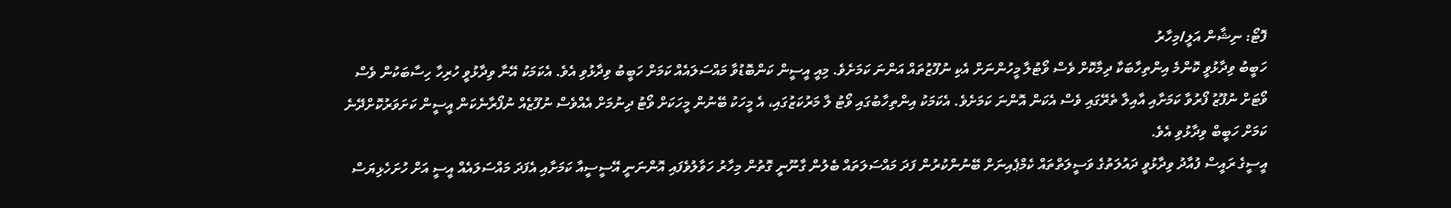ފޮޓޯ: ނިޝާން އަލީ/މިހާރު
ހަބީބު ވިދާޅުވީ ކޮންމެ އިންތިހާބަކާ ދިމާކޮށް ވެސް ވޯޓުލާ މީހުންނަށް އެކި ނުފޫޒުތައް އަންނަ ކަމަށެވެ. މިއީ އީސީން ކަންބޮޑުވާ މައްސަލައެއް ކަމަށް ހަބީބު ވިދާޅުވި އެވެ. އެކަމަކު އޭނާ ވިދާޅުވީ ހުރިހާ ހިސާބަކުން ވެސް ވޯޓަށް ނުފޫޒު ފޯރުވާ ކަމަށާއި އާއިލާ ތެރޭގައި ވެސް އެކަން އޮންނަ ކަމަށެވެ. އެކަމަކު އިންތިހާބުގައި ވޯޓު ލާ މަރުކަޒުގައި، އެ މީހަކު ބޭނުން މީހަކަށް ވޯޓު ދިނުމަށް އެއްވެސް ނުފޫޒެއް ނުފޯރާނެކަން އީސީން ކަށަވަރުކޮށްދޭނެ ކަމަށް ހަބީބް ވިދާޅުވި އެވެ.
އީސީގެ ރައީސް ފުއާދު ވިދާޅުވީ ދައުލަތުގެ ވަސީލަތްތައް ކެމްޕެއިނަށް ބޭނުންކުރުން ފަދަ މައްސަލަތައް ބެލުން ގާނޫނީ ގޮތުން މިހާރު ހަވާލުވެފައި އޮންނަނީ އޭސީސީއާ ކަމަށާއި އެފަދަ މައްސަލައެއް އީސީ އަށް ހުށަހެޅިޔަސް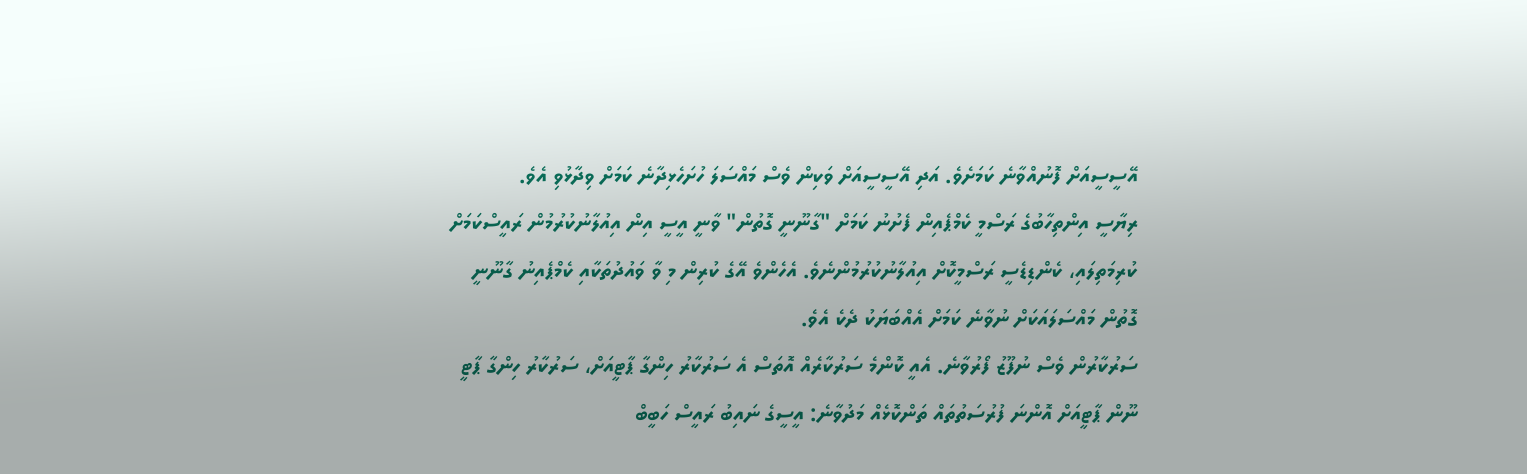އޭސީސީއަށް ފޮނުއްވާނެ ކަމަށެވެ. އަދި އޭސީސީއަށް ވަކިން ވެސް މައްސަލަ ހުށަހެޅިދާނެ ކަމަށް ވިދާޅުވި އެވެ.
ރިޔާސީ އިންތިހާބުގެ ރަސްމީ ކެމްޕެއިން ފެށުނު ކަމަށް "ގާނޫނީ ގޮތުން" ވާނީ އީސީ އިން އިއުލާނުކުރުމުން ރައީސްކަމަށް ކުރިމަތިލައި، ކެންޑިޑެސީ ރަސްމީކޮށް އިއުލާނުކުރުމުންނެވެ. އެހެންވެ އޭގެ ކުރިން މި ވާ ވައުދުތަކާއި ކެމްޕެއިނު ގާނޫނީ ގޮތުން މައްސަލައަކަށް ނުވާނެ ކަމަށް އެއްބަޔަކު ދެކެ އެވެ.
ސަރުކާރުން ވެސް ނުފޫޒު ފޯރުވާނެ. އެއީ ކޮންމެ ސަރުކާރެއް އޮތަސް އެ ސަރުކާރު ހިންގާ ޕާޓީއަށް، ސަރުކާރު ހިންގާ ޕާޓީ ނޫން ޕާޓީއަށް އޮންނަ ފުރުސަތުތައް ތަންކޮޅެއް މަދުވާނެ: އީސީގެ ނައިބު ރައީސް ހަބީބް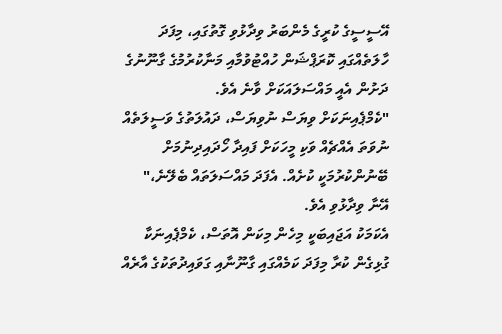އޭސީސީގެ ކުރީގެ މެންބަރު ވިދާޅުވި ގޮތުގައި، މިފަދަ ހާލަތެއްގައި ކޮރަޕްޝަން ހުއްޓުވުމާއި މަނާކުރުމުގެ ގާނޫނުގެ ދަށުން އެއީ މައްސަލައަކަށް ވާނެ އެވެ.
"ކެމްޕެއިނަކަށް ވިޔަސް ނުވިޔަސް، ދައުލަތުގެ ވަސީލަތެއް ނުވަތަ އެއްޗެއް ވަކި މީހަކަށް ފައިދާ ހޯދައިދިނުމަށް ބޭނުންކުރުމަކީ ކުށެއް. އެފަދަ މައްސަލަތައް ބެލޭނެ،" އޭނާ ވިދާޅުވި އެވެ.
އެކަމަކު އަޖައިބަކީ މިހެން މިކަން އޮތަސް، ކެމްޕެއިނަކާ ގުޅިގެން ކުރާ މިފަދަ ކަމެއްގައި ގާނޫނާއި ގަވައިދުތަކުގެ އާރެއް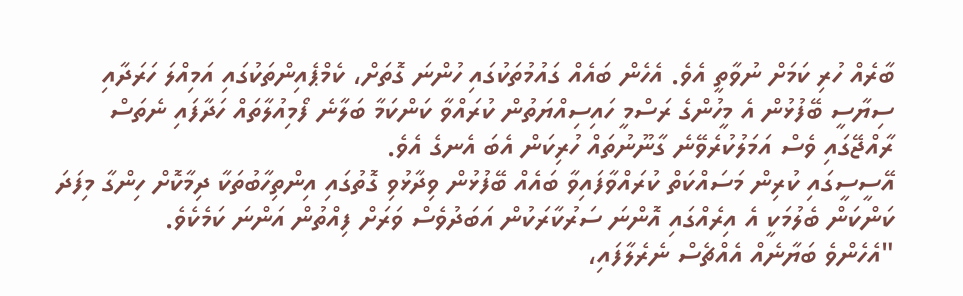ބާރެއް ހުރި ކަމަށް ނުވާތީ އެވެ. އެހެން ބައެއް ގައުމުތަކުގައި ހުންނަ ގޮތަށް، ކެމްޕެއިންތަކުގައި އަމިއްލަ ހަރަދާއި ސިޔާސީ ބޭފުޅުން އެ މީހުންގެ ރަސްމީ ހައިސިއްޔަތުން ކުރައްވާ ކަންކަމާ ބަލާނެ ފޯމިއުލާތައް ހަދާފައި ނެތަސް ރާއްޖޭގައި ވެސް އަމަލުކުރެވޭނެ ގާނޫނުތައް ހުރިކަން އެބަ އެނގެ އެވެ.
އޭސީސީގައި ކުރިން މަސައްކަތް ކުރައްވާފައިވާ ބައެއް ބޭފުޅުން ވިދާޅުވި ގޮތުގައި އިންތިހާބުތަކާ ދިމާކޮށް ހިންގާ މިފަދަ ކަންކަން ބެލުމަކީ އެ އިރެއްގައި އޮންނަ ސަރުކާރަކުން އަބަދުވެސް ވަރަށް ފިއްތުން އަންނަ ކަމެކެވެ.
"އެހެންވެ ބަޔާނެއް އެއްޗެސް ނެރެލާފައި،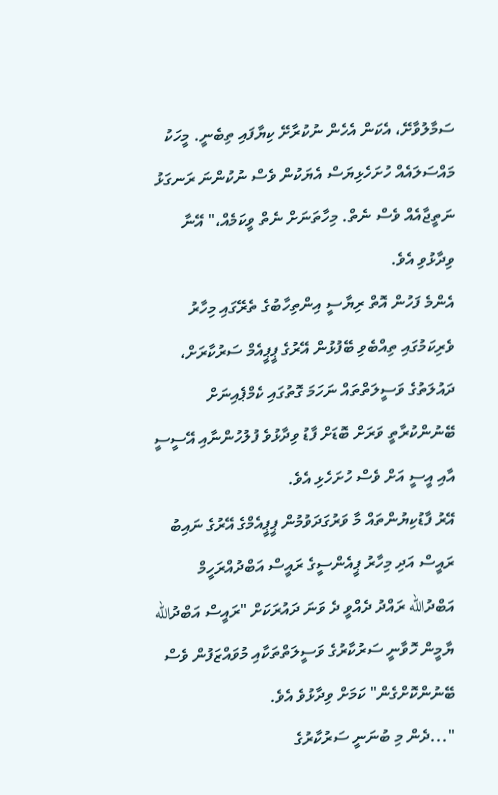ސަމާލުވާށޭ، އެކަން އެހެން ނުކުރާށޭ ކިޔާފައި ތިބެނީ. މީހަކު މައްސަލައެއް ހުށަހެޅިޔަސް އެޔަކުން ވެސް ނުކުންނަ ރަނގަޅު ނަތީޖާއެއް ވެސް ނެތް. މިހާތަނަށް ނެތް ވީކަމެއް،" އޭނާ ވިދާޅުވި އެވެ.
އެންމެ ފަހުން އޮތް ރިޔާސީ އިންތިހާބުގެ ތެރޭގައި މިހާރު ވެރިކަމުގައި ތިއްބެވި ބޭފުޅުން އޭރުގެ ޕީޕީއެމް ސަރުކާރަށް، ދައުލަތުގެ ވަސީލަތްތައް ނަހަމަ ގޮތުގައި ކެމްޕެއިނަށް ބޭނުންކުރާތީ ވަރަށް ބޮޑަށް ފާޑު ވިދާޅުވެ ފުލުހުންނާއި އޭސީސީ އާއި އީސީ އަށް ވެސް ހުށަހެޅި އެވެ.
އޭރު ފާޑުކިޔުންތައް މާ ވަރުގަދަވުމުން ޕީޕީއެމްގެ އޭރުގެ ނައިބު ރައީސް އަދި މިހާރު ޕީއެންސީގެ ރައީސް އަބްދުއްރަހީމް އަބްދުالله ރައްދު ދެއްވީ ދެ ވަނަ ދައުރަކަށް "ރައީސް އަބްދުالله ޔާމީން ހޮވާނީ ސަރުކާރުގެ ވަސީލަތްތަކާއި މުވައްޒަފުން ވެސް ބޭނުންކޮށްގެން" ކަމަށް ވިދާޅުވެ އެވެ.
"...ދެން މި ބުނަނީ ސަރުކާރުގެ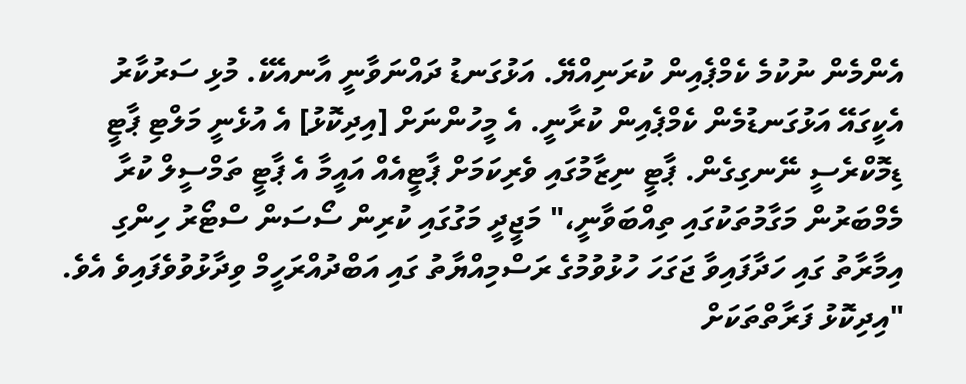އެންމެން ނުކުމެ ކެމްޕެއިން ކުރަނިއްޔޭ. އަޅުގަނޑު ދައްނަވާނީ އާނއެކޭ. މުޅި ސަރުކާރު އެކީގައޭ އަޅުގަނޑުމެން ކެމްޕެއިން ކުރާނީ. އެ މީހުންނަށް [އިދިކޮޅު] އެ އުޅެނީ މަލްޓި ޕާޓީ ޑިމޮކްރެސީ ނޭނގިގެން. ޕާޓީ ނިޒާމުގައި ވެރިކަމަށް ޕާޓީއެއް އައީމާ އެ ޕާޓީ ތަމްސީލް ކުރާ މެމްބަރުން މަގާމުތަކުގައި ތިއްބަވާނީ،" މަޖީދީ މަގުގައި ކުރިން ސޯސަން ސްޓޯރު ހިންގި އިމާރާތު ގައި ހަދާފައިވާ ޖަގަހަ ހުޅުވުމުގެ ރަސްމިއްޔާތު ގައި އަބްދުއްރަހީމް ވިދާޅުވުވެފައިވެ އެވެ.
"އިދިކޮޅު ފަރާތްތަކަށް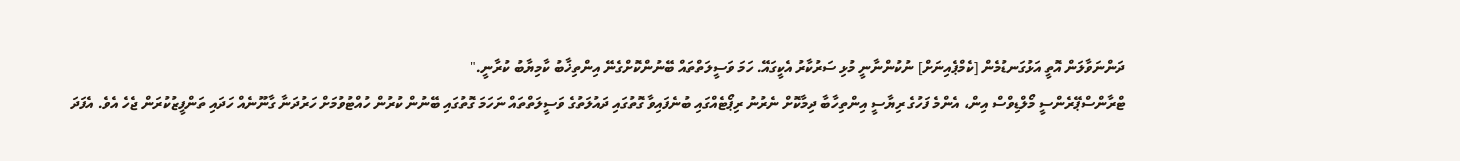ދަންނަވާލަން އޮތީ އަޅުގަނޑުމެން [ކެމްޕެއިނަށް] ނުކުންނާނީ މުޅި ސަރުކާރު އެކީގައޭ. ހަމަ ވަސީލަތްތައް ބޭނުންކޮށްގެނޭ އިންތިޚާބު ކާމިޔާބު ކުރާނީ."
ޓްރާންސްޕޭރެންސީ މޯލްޑިވްސް އިން، އެންމެ ފަހުގެ ރިޔާސީ އިންތިހާބާ ދިމާކޮށް ނެރުނު ރިޕޯޓެއްގައި ބުނެފައިވާ ގޮތުގައި ދައުލަތުގެ ވަސީލަތްތައް ނަހަމަ ގޮތުގައި ބޭނުން ކުރުން ހުއްޓުވުމަށް ހަރުދަނާ ގާނޫނެއް ހަދައި ތަންފީޒުކުރަން ޖެހެ އެވެ. އެފަދަ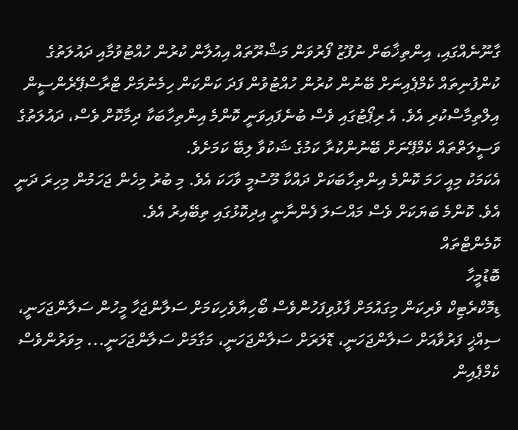ގާނޫނެއްގައި، އިންތިޚާބަށް ނުފޫޒު ފޯރުވަން މަޝްރޫތައް އިއުލާން ކުރުން ހުއްޓުވުމާއި ދައުލަތުގެ ކުންފުނިތައް ކެމްޕެއިނަށް ބޭނުން ކުރުން ހުއްޓުވުން ފަދަ ކަންކަން ހިމެނުމަށް ޓްރާސްޕޭރެންސީން އިލްތިމާސްކުރި އެވެ. އެ ރިޕޯޓުގައި ވެސް ބުނެފައިވަނީ ކޮންމެ އިންތިހާބަކާ ދިމާކޮށް ވެސް، ދައުލަތުގެ ވަސީލަތްތައް ކެމްޕޭނަށް ބޭނުންކުރާ ކަމުގެ ޝަކުވާ ލިބޭ ކަމަށެވެ.
އެކަމަކު މިއީ ހަމަ ކޮންމެ އިންތިހާބަކަށް ދައްކާ މޫސުމީ ވާހަކަ އެވެ. މި ބުރު މިހެން ޖަހަމުން މިހިރަ ދަނީ އެވެ. ކޮންމެ ބަޔަކަށް ވެސް މައްސަލަ ފެންނާނީ އިދިކޮޅުގައި ތިބޭއިރު އެވެ.
ކޮމެންޓްތައް
ބޮޑުމީހާ
ޑިމޮކްރެޓިކް ވެރިކަން މިގައުމަށް ފާޅުވިފަހުންވެސް ބޯހިޔާވެހިކަމަށް ސަލާންޖަހާ މީހުން ސަލާންޖަހަނީ، ސިއްޚީ ފަރުވާއަށް ސަލާންޖަހަނީ، ޑޮލަރަށް ސަލާންޖަހަނީ، މަގާމަށް ސަލާންޖަހަނީ... މިވަރުންވެސް ކެމްޕެއިން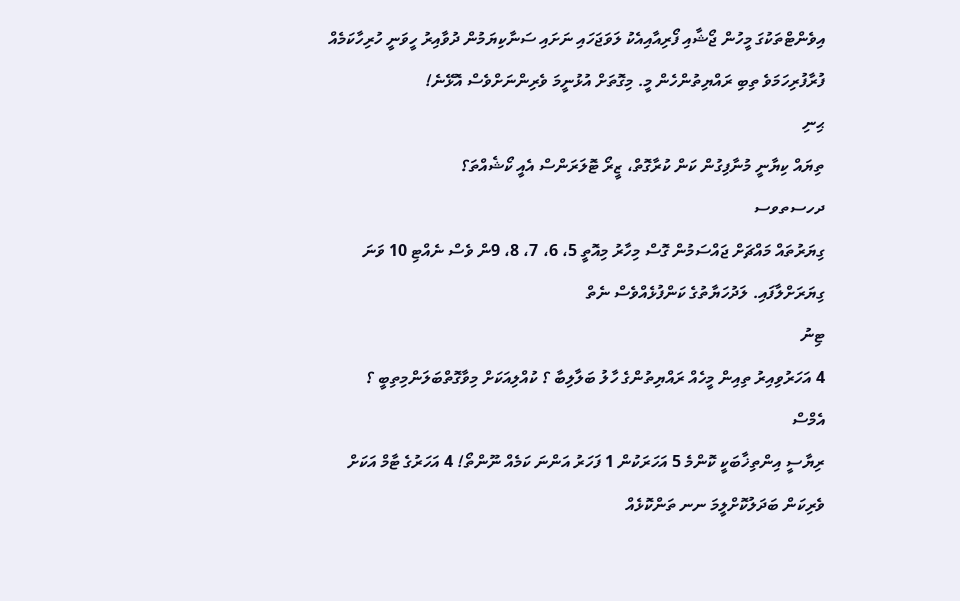އިވެންޓްތަކުގަ މީހުން ޖޯޝާއި ފޯރިއާއިއެކު ލަވަޖަހައި ނަށައި ސަނާކިޔަމުން ދުވާއިރު ހީވަނީ ހުރިހާކަމެއް ފުރާފުރިހަމަވެ ތިބި ރައްޔިތުންހެން މީ. މިގޮތަށް އުޅުނީމަ ވެރިންނަށްވެސް އޮޅޭނެ!
ޙިނި
ތިޔައް ކިޔާނީ މުނާފިގުން ކަން ކުރާގޮތް، ޒީރޯ ޓޮލަރަންސް އެއީ ކޯޝެއްތަ؟
ދހސތވސ
ގިޔަރުތައް މައްޗަށް ޖައްސަމުން ގޮސް މިހާރު މިއޮތީ 5، 6، 7، 8، 9ން ވެސް ނެއްޓި 10 ވަނަ ގިޔަރަށްލާފައި. ލަދުހަޔާތުގެ ކަންފުޅެއްވެސް ނެތް
ޓިނު
4 އަހަރުވިއިރު ތިއިން މީހެއް ރައްޔިތުންގެ ހާލު ބަލާލިބާ ؟ ކުއްލިއަކަށް މިވާގޮތްބަލަންމިތިބީ ؟
އެމްސް
ރިޔާސީ އިންތިޚާބަކީ ކޮންމެ 5 އަހަރަކުން 1 ފަހަރު އަންނަ ކަމެއް ނޫންތޯ! 4 އަހަރުގެ ޓާމް އަކަށް ވެރިކަން ބަދަލުކޮށްލީމަ ނނ ތަންކޮޅެއް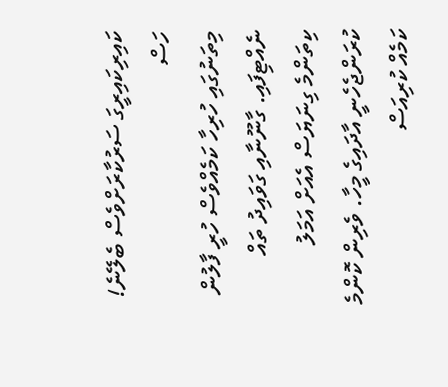ކައިރިކައިރީގަ ސަރުކާރަށްވެސް ބެލޭނެ!
ހަސް
މިތަނުގައި ހުރިހާ ކަމެއްވެސް ހުރީ ފާލުން ނެއްޓިފައި. ގާނޫނާއި ގަވައިދު ތައް ކިތަންމެ ގިނަޔަސް އެއަށް އަމަލު ކުރަންޖެހެނީ އާދައިގެ މީހާ. ވެރިން ކޮންމެ ކަމެއް ކުރިއަސް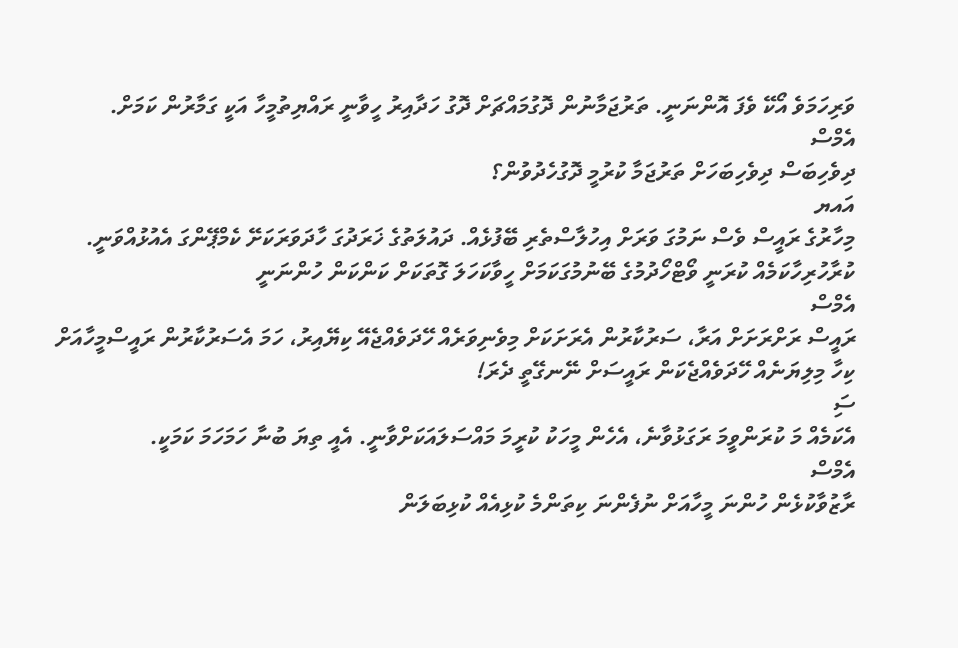ވަރިހަމަވެ އޯކޭ ވެފަ އޮންނަނީ. ތަރުޖަމާނުން ދޮގުމައްޗަށް ދޮގު ހަދާއިރު ހީވާނީ ރައްޔިތުމީހާ އަކީ ގަމާރުން ކަމަށް.
އެމްސް
ދިވެހިބަސް ދިވެހިބަހަށް ތަރުޖަމާ ކުރުމީ ދޮގުހެދުވުން؟
އައޔ
މިހާރުގެ ރައީސް ވެސް ނަމުގަ ވަރަށް އިހުލާސްތެރި ބޭފުޅެއް. ދައުލަތުގެ ޚަރަދުގަ ހާދަވަރަކަށޭ ކެމްޕޭންގަ އެއުޅުއްވަނީ. ކުރާހުރިހާކަމެއް ކުރަނީ ވޯޓްހޯދުމުގެ ބޭނުމުގަކަމަށް ހީވާކަހަލަ ގޮތަކަށް ކަންކަން ހުންނަނީ
އެމްސް
ރައީސް ރަށްރަށަށް އަރާ، ސަރުކާރުން އެރަށަކަށް މިވެނިވަރެއް ހޭދަވެއްޖެއޭ ކިޔޭއިރު، ހަމަ އެސަރުކާރުން ރައީސްމީހާއަށް ކިހާ މިލިޔަނެއް ހޭދަވެއްޖެކަން ރައީސަށް ނޭނގޭތީ ދެރަ!
ސަި
އެކަމެއް މަ ކުރަންވީމަ ރަގަޅުވާނެ، އެހެން މީހަކު ކުރީމަ މައްސަލައަކަށްވާނީ. އެއީ ތިޔަ ބުނާ ހަމަހަމަ ކަމަކީ.
އެމްސް
ރާޒުވާކުޅެން ހުންނަ މީހާއަށް ނުފެންނަ ކިތަންމެ ކުޅިއެއް ކުޅިބަލަން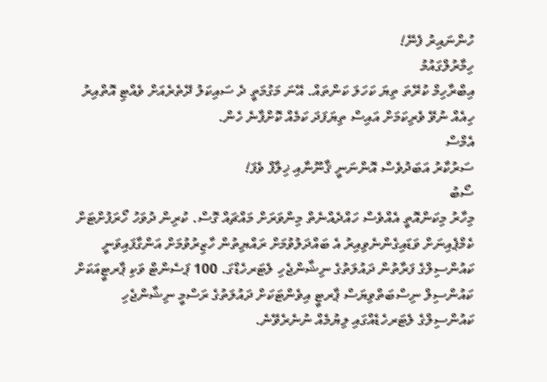ހުންނައިރު ފެނޭ!
ހިމާރުލްގައުމު
އިބްރާހިމް ކުރޭތަ ތިޔަ ކަހަލަ ކަންތައް. އޭނަ މަގުމަތީ ދެ ސައިކަލު ދޭތެރެއަށް ވެއްޓި އޮތްއިރު ހިއެއް ނުވޭ ވެރިކަމަށް އައިސް ތިޔަފަދަ ކަމެއް ކޮށްފާނެ ހެން.
އެމްސް
ސަރުކާރު އަބަދުވެސް އޮންނަނީ ޤާނޫނާއި ޚިލާފް ވެފަ!
ސޯބު
މިހާރު މިކަންއޮތީ އެއްވެސް ހައްދެއްނެތް މިންވަރަށް މައްޗައް ގޮސް. ކުރިން ދުވަހު ހޯރަފުށްޓަށް ކެމްޕެއިނަށް ވަޑައިގެންނެވިއިރު އެ ބައްދަލުވުމަށް ރައްޔިތުން ހާޒިރުވުމަށް އަންގާފައިވަނީ ކައުންސިލްގެ ފަރާތުން ދައުލަތުގެ ނިޝާންޖެހި ލެޓަރހެޑްގަ. 100 ޕަސެންޓް ވަކި ޕާރޓީއަކަށް ކައުންސިލް ނިސްބަތްވިޔަސް ޕާރޓީ އިވެންޓަކަށް ދައުލަތުގެ ރަސްމީ ނިޝާންޖެހި ކައުންސިލްގެ ލެޓަރހެޑެއްގައި ލިޔުމެއް ނުނެރެވޭނެ.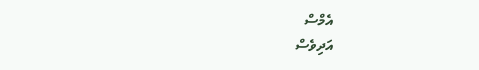އެމްސް
އަދިވެސް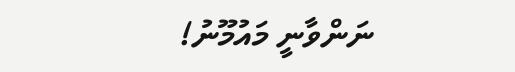ނަންވާނީ މައުމޫނު!